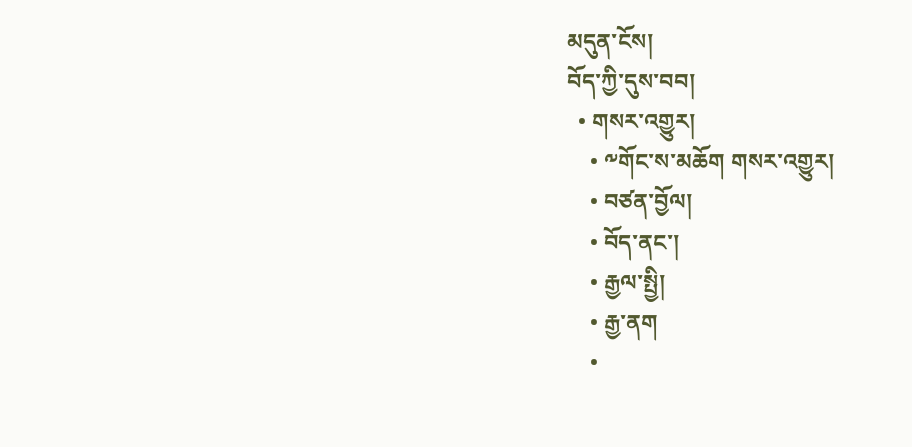མདུན་ངོས།
བོད་ཀྱི་དུས་བབ།
  • གསར་འགྱུར།
    • ༸གོང་ས་མཆོག གསར་འགྱུར།
    • བཙན་བྱོལ།
    • བོད་ནང་།
    • རྒྱལ་སྤྱི།
    • རྒྱ་ནག
    •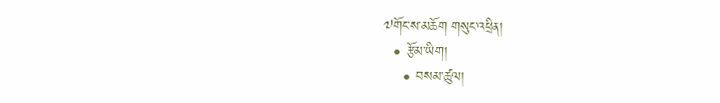༧གོང་ས་མཆོག གསུང་འཕྲིན།
  • རྩོམ་ཡིག།
    • བསམ་ཚུལ།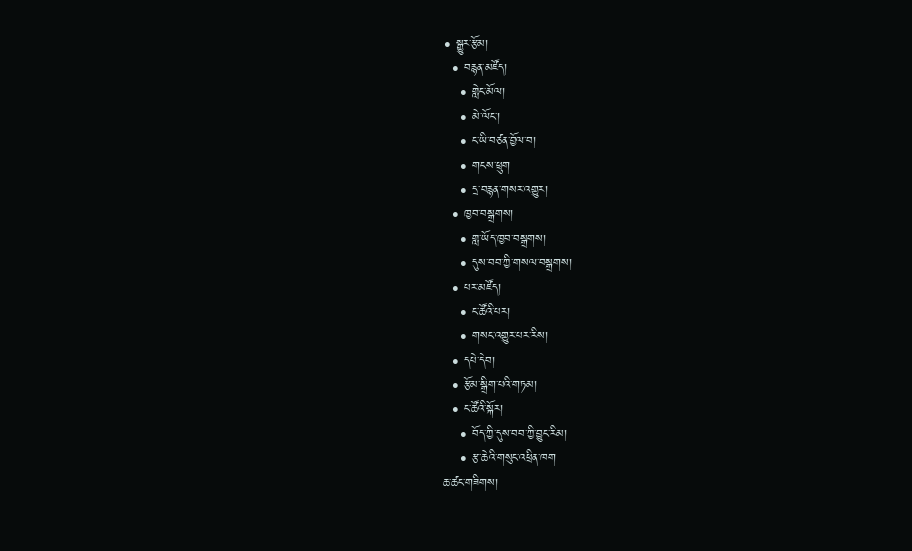• སྒྱུར་རྩོམ།
  • བརྙན་མཛོད།
    • གླེང་མོལ།
    • མེ་ལོང་།
    • ང་ཡི་བཙན་བྱོལ་བ།
    • གངས་ཕྲུག
    • དྲ་བརྙན་གསར་འགྱུར།
  • ཁྱབ་བསྒྲགས།
    • གླ་ཡོད་ཁྱབ་བསྒྲགས།
    • དུས་བབ་ཀྱི་གསལ་བསྒྲགས།
  • པར་མཛོད།
    • ང་ཚོའི་པར།
    • གསང་འགྱུར་པར་རིས།
  • དཔེ་དེབ།
  • རྩོམ་སྒྲིག་པའི་གཏམ།
  • ང་ཚོའི་སྐོར།
    • བོད་ཀྱི་དུས་བབ་ཀྱི་བྱུང་རིམ།
    • རྩ་ཆེའི་གསུང་འཕྲིན་ཁག
ཆ་ཚང་གཟིགས།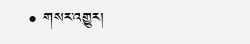• གསར་འགྱུར།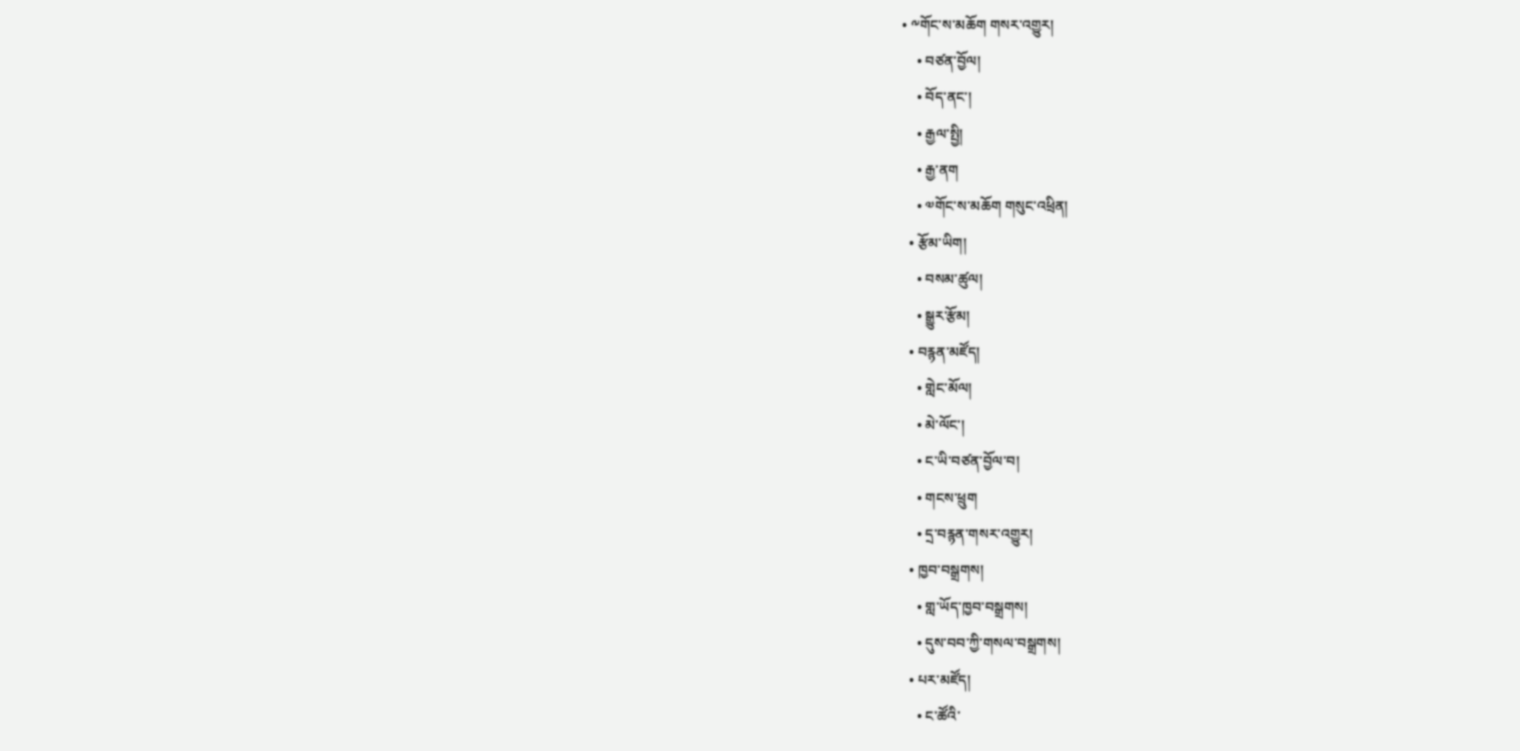• ༸གོང་ས་མཆོག གསར་འགྱུར།
    • བཙན་བྱོལ།
    • བོད་ནང་།
    • རྒྱལ་སྤྱི།
    • རྒྱ་ནག
    • ༧གོང་ས་མཆོག གསུང་འཕྲིན།
  • རྩོམ་ཡིག།
    • བསམ་ཚུལ།
    • སྒྱུར་རྩོམ།
  • བརྙན་མཛོད།
    • གླེང་མོལ།
    • མེ་ལོང་།
    • ང་ཡི་བཙན་བྱོལ་བ།
    • གངས་ཕྲུག
    • དྲ་བརྙན་གསར་འགྱུར།
  • ཁྱབ་བསྒྲགས།
    • གླ་ཡོད་ཁྱབ་བསྒྲགས།
    • དུས་བབ་ཀྱི་གསལ་བསྒྲགས།
  • པར་མཛོད།
    • ང་ཚོའི་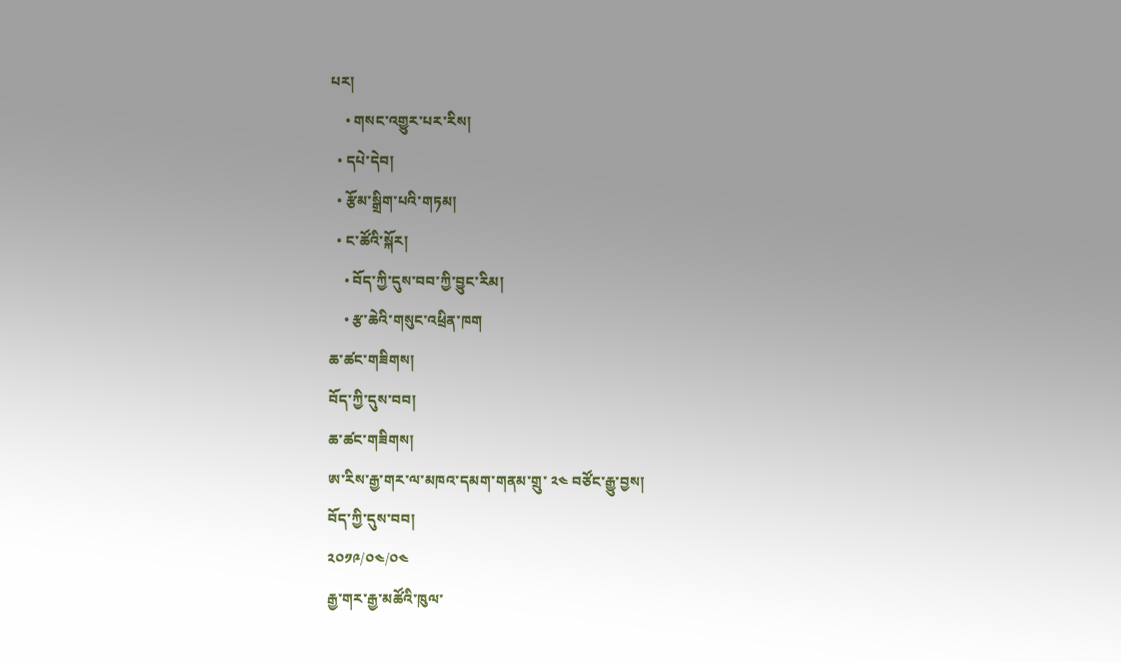པར།
    • གསང་འགྱུར་པར་རིས།
  • དཔེ་དེབ།
  • རྩོམ་སྒྲིག་པའི་གཏམ།
  • ང་ཚོའི་སྐོར།
    • བོད་ཀྱི་དུས་བབ་ཀྱི་བྱུང་རིམ།
    • རྩ་ཆེའི་གསུང་འཕྲིན་ཁག
ཆ་ཚང་གཟིགས།
བོད་ཀྱི་དུས་བབ།
ཆ་ཚང་གཟིགས།
ཨ་རིས་རྒྱ་གར་ལ་མཁའ་དམག་གནམ་གྲུ་ ༢༤ བཙོང་རྒྱུ་བྱས།
བོད་ཀྱི་དུས་བབ།
༢༠༡༩/༠༤/༠༤
རྒྱ་གར་རྒྱ་མཚོའི་ཁུལ་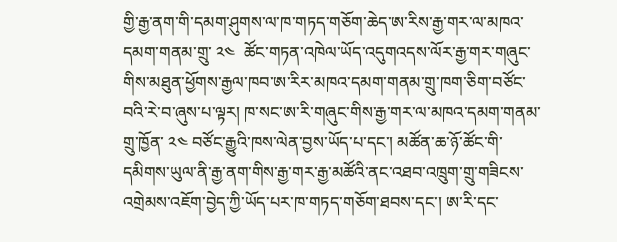གྱི་རྒྱ་ནག་གི་དམག་ཤུགས་ལ་ཁ་གཏད་གཅོག་ཆེད་ཨ་རིས་རྒྱ་གར་ལ་མཁའ་དམག་གནམ་གྲུ་ ༢༤  ཚོང་གཏན་འཁེལ་ཡོད་འདུགའདས་ལོར་རྒྱ་གར་གཞུང་གིས་མཐུན་ཕྱོགས་རྒྱལ་ཁབ་ཨ་རིར་མཁའ་དམག་གནམ་གྲུ་ཁག་ཅིག་བཙོང་བའི་རེ་བ་ཞུས་པ་ལྟར། ཁ་སང་ཨ་རི་གཞུང་གིས་རྒྱ་གར་ལ་མཁའ་དམག་གནམ་གྲུ་ཁྱོན་ ༢༤ བཙོང་རྒྱུའི་ཁས་ལེན་བྱས་ཡོད་པ་དང་། མཚོན་ཆ་ཉོ་ཚོང་གི་དམིགས་ཡུལ་ནི་རྒྱ་ནག་གིས་རྒྱ་གར་རྒྱ་མཚོའི་ནང་འཐབ་འཁྲུག་གྲུ་གཟིངས་འགྲེམས་འཇོག་བྱེད་ཀྱི་ཡོད་པར་ཁ་གཏད་གཅོག་ཐབས་དང་། ཨ་རི་དང་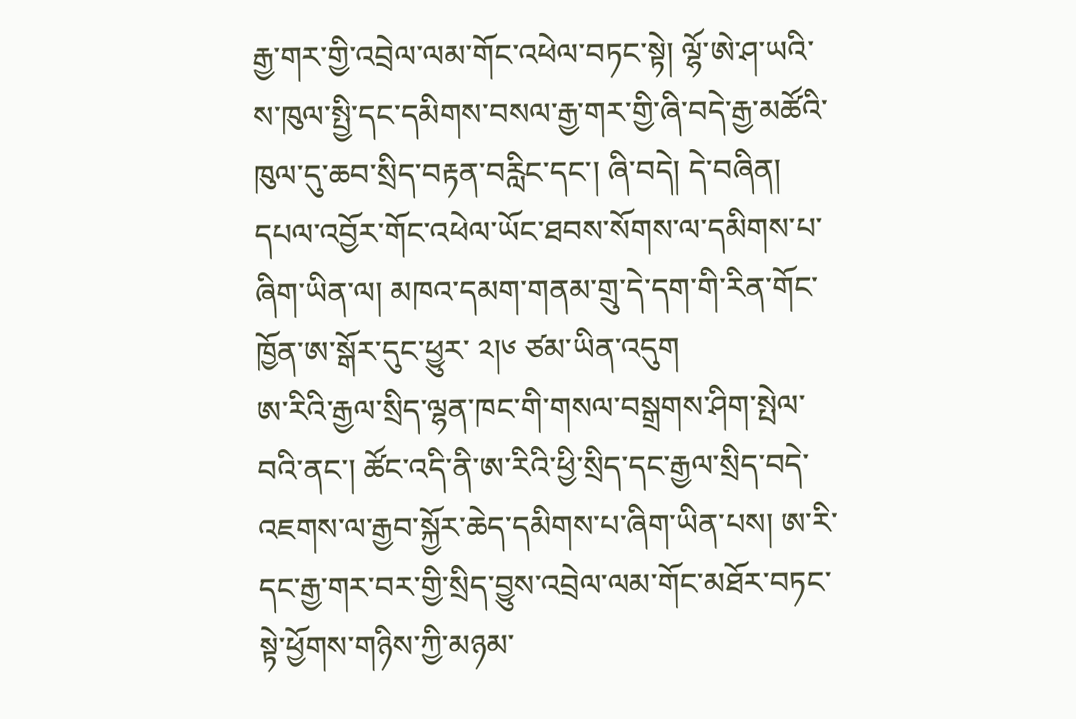རྒྱ་གར་གྱི་འབྲེལ་ལམ་གོང་འཕེལ་བཏང་སྟེ། ལྷོ་ཨེ་ཤ་ཡའི་ས་ཁུལ་སྤྱི་དང་དམིགས་བསལ་རྒྱ་གར་གྱི་ཞི་བདེ་རྒྱ་མཚོའི་ཁུལ་དུ་ཆབ་སྲིད་བརྟན་བརླིང་དང་། ཞི་བདེ། དེ་བཞིན། དཔལ་འབྱོར་གོང་འཕེལ་ཡོང་ཐབས་སོགས་ལ་དམིགས་པ་ཞིག་ཡིན་ལ། མཁའ་དམག་གནམ་གྲུ་དེ་དག་གི་རིན་གོང་ཁྱོན་ཨ་སྒོར་དུང་ཕྱུར་ ༢།༦ ཙམ་ཡིན་འདུག
ཨ་རིའི་རྒྱལ་སྲིད་ལྷན་ཁང་གི་གསལ་བསྒྲགས་ཤིག་སྤེལ་བའི་ནང་། ཚོང་འདི་ནི་ཨ་རིའི་ཕྱི་སྲིད་དང་རྒྱལ་སྲིད་བདེ་འཇགས་ལ་རྒྱབ་སྐྱོར་ཆེད་དམིགས་པ་ཞིག་ཡིན་པས། ཨ་རི་དང་རྒྱ་གར་བར་གྱི་སྲིད་བྱུས་འབྲེལ་ལམ་གོང་མཐོར་བཏང་སྟེ་ཕྱོགས་གཉིས་ཀྱི་མཉམ་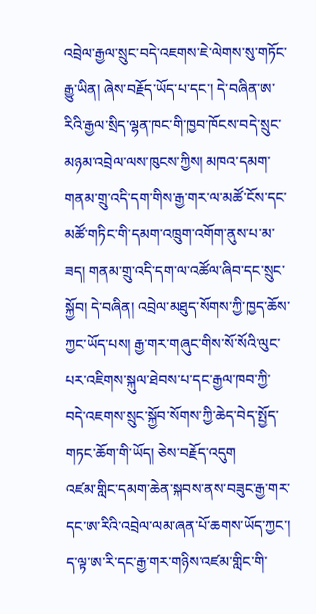འབྲེལ་རྒྱལ་སྲུང་བདེ་འཇགས་ཇེ་ལེགས་སུ་གཏོང་རྒྱུ་ཡིན། ཞེས་བརྗོད་ཡོད་པ་དང་། དེ་བཞིན་ཨ་རིའི་རྒྱལ་སྲིད་ལྷན་ཁང་གི་ཁྱབ་ཁོངས་བདེ་སྲུང་མཉམ་འབྲེལ་ལས་ཁུངས་ཀྱིས། མཁའ་དམག་གནམ་གྲུ་འདི་དག་གིས་རྒྱ་གར་ལ་མཚོ་ངོས་དང་མཚོ་གཏིང་གི་དམག་འཁྲུག་འགོག་ནུས་པ་མ་ཟད། གནམ་གྲུ་འདི་དག་ལ་འཚོལ་ཞིབ་དང་སྲུང་སྐྱོབ། དེ་བཞིན། འབྲེལ་མཐུད་སོགས་ཀྱི་ཁྱད་ཆོས་ཀྱང་ཡོད་པས། རྒྱ་གར་གཞུང་གིས་སོ་སོའི་ལུང་པར་འཇིགས་སྐུལ་ཐེབས་པ་དང་རྒྱལ་ཁབ་ཀྱི་བདེ་འཇགས་སྲུང་སྐྱོབ་སོགས་ཀྱི་ཆེད་བེད་སྤྱོད་གཏང་ཆོག་གི་ཡོད། ཅེས་བརྗོད་འདུག
འཛམ་གླིང་དམག་ཆེན་སྐབས་ནས་བཟུང་རྒྱ་གར་དང་ཨ་རིའི་འབྲེལ་ལམ་ཞན་པོ་ཆགས་ཡོད་ཀྱང་།  ད་ལྟ་ཨ་རི་དང་རྒྱ་གར་གཉིས་འཛམ་གླིང་གི་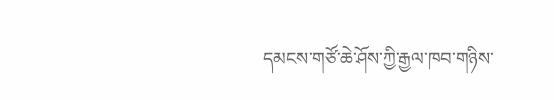དམངས་གཙོ་ཆེ་ཤོས་ཀྱི་རྒྱལ་ཁབ་གཉིས་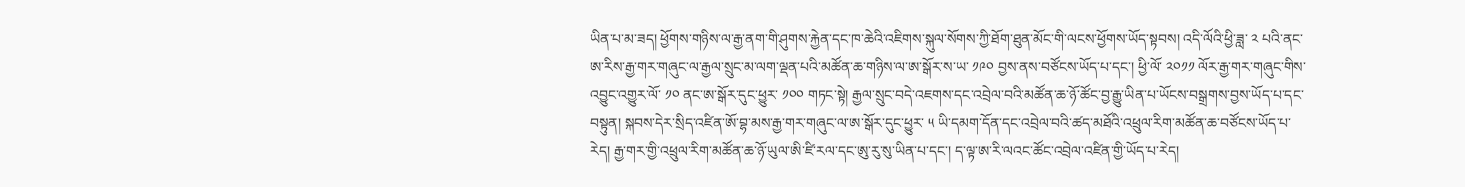ཡིན་པ་མ་ཟད། ཕྱོགས་གཉིས་ལ་རྒྱ་ནག་གི་ཤུགས་རྐྱེན་དང་ཁ་ཆེའི་འཇིགས་སྐུལ་སོགས་ཀྱི་ཐོག་ཐུན་མོང་གི་ལངས་ཕྱོགས་ཡོད་སྟབས། འདི་ལོའི་ཕྱི་ཟླ་ ༢ པའི་ནང་ཨ་རིས་རྒྱ་གར་གཞུང་ལ་རྒྱལ་སྲུང་མ་ལག་ལྡན་པའི་མཚོན་ཆ་གཉིས་ལ་ཨ་སྒོར་ས་ཡ་ ༡༩༠ བྱས་ནས་བཙོངས་ཡོད་པ་དང་། ཕྱི་ལོ་ ༢༠༡༡ ལོར་རྒྱ་གར་གཞུང་གིས་འབྱུང་འགྱུར་ལོ་ ༡༠ ནང་ཨ་སྒོར་དུང་ཕྱུར་ ༡༠༠ གཏང་སྟེ། རྒྱལ་སྲུང་བདེ་འཇགས་དང་འབྲེལ་བའི་མཚོན་ཆ་ཉོ་ཚོང་བྱ་རྒྱུ་ཡིན་པ་ཡོངས་བསྒྲགས་བྱས་ཡོད་པ་དང་བསྟུན། སྐབས་དེར་སྲིད་འཛིན་ཨོ་བྷ་མས་རྒྱ་གར་གཞུང་ལ་ཨ་སྒོར་དུང་ཕྱུར་ ༥ ཡི་དམག་དོན་དང་འབྲེལ་བའི་ཚད་མཐོའི་འཕྲུལ་རིག་མཚོན་ཆ་བཙོངས་ཡོད་པ་རེད། རྒྱ་གར་གྱི་འཕྲུལ་རིག་མཚོན་ཆ་ཉོ་ཡུལ་ཨི་ཛི་རལ་དང་ཨུ་རུ་སུ་ཡིན་པ་དང་། ད་ལྟ་ཨ་རི་ལའང་ཚོང་འབྲེལ་འཛིན་གྱི་ཡོད་པ་རེད།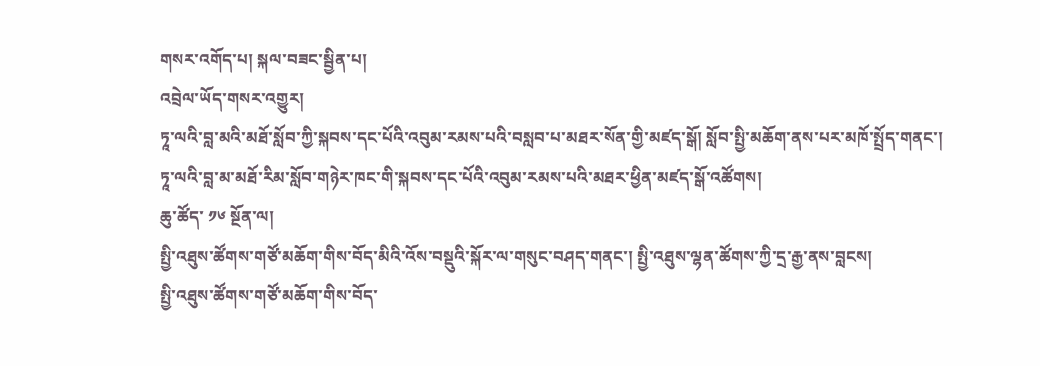གསར་འགོད་པ། སྐལ་བཟང་སྦྱིན་པ།
འབྲེལ་ཡོད་གསར་འགྱུར།
ཏཱ་ལའི་བླ་མའི་མཐོ་སློབ་ཀྱི་སྐབས་དང་པོའི་འབུམ་རམས་པའི་བསླབ་པ་མཐར་སོན་གྱི་མཛད་སྒོ། སློབ་སྤྱི་མཆོག་ནས་པར་མཁོ་སྤྲོད་གནང་།
ཏཱ་ལའི་བླ་མ་མཐོ་རིམ་སློབ་གཉེར་ཁང་གི་སྐབས་དང་པོའི་འབུམ་རམས་པའི་མཐར་ཕྱིན་མཛད་སྒོ་འཚོགས།
ཆུ་ཚོད་ ༡༦ སྔོན་ལ།
སྤྱི་འཐུས་ཚོགས་གཙོ་མཆོག་གིས་བོད་མིའི་འོས་བསྡུའི་སྐོར་ལ་གསུང་བཤད་གནང་། སྤྱི་འཐུས་ལྷན་ཚོགས་ཀྱི་དྲ་རྒྱ་ནས་བླངས།
སྤྱི་འཐུས་ཚོགས་གཙོ་མཆོག་གིས་བོད་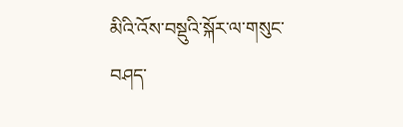མིའི་འོས་བསྡུའི་སྐོར་ལ་གསུང་བཤད་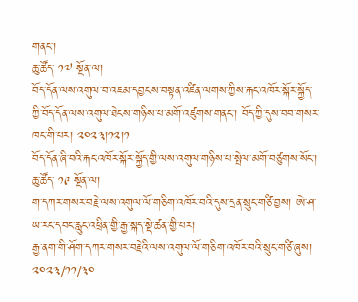གནང་།
ཆུ་ཚོད་ ༡༧ སྔོན་ལ།
བོད་དོན་ལས་འགུལ་བ་འཇམ་དབྱངས་བསྟན་འཛིན་ལགས་ཀྱིས་རྐང་འཁོར་སྐོར་སྐྱོད་ཀྱི་བོད་དོན་ལས་འགུལ་ཐེངས་གཉིས་པ་མགོ་འཛུགས་གནང་། བོད་ཀྱི་དུས་བབ་གསར་ཁང་གི་པར། ༢༠༢༣།༡༢།༡
བོད་དོན་ཞི་བའི་རྐང་འཁོར་སྐོར་སྐྱོད་གྱི་ལས་འགུལ་གཉིས་པ་སྤེལ་མགོ་བཙུགས་སོང་།
ཆུ་ཚོད་ ༡༩ སྔོན་ལ།
ག་དཀར་གསར་བརྗེ་ལས་འགུལ་ལོ་གཅིག་འཁོར་བའི་དུས་དྲན་སྲུང་གཙི་བྱས། ཨེ་ཤ་ཡ་རང་དབང་རླུང་འཕྲིན་གྱི་རྒྱ་སྐད་སྡེ་ཚན་གྱི་པར།
རྒྱ་ནག་གི་ཤོག་དཀར་གསར་བརྗེའི་ལས་འགུལ་ལོ་གཅིག་འཁོར་བའི་སྲུང་གཙི་ཞུས།
༢༠༢༣/༡༡/༣༠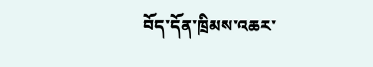བོད་དོན་ཁྲིམས་འཆར་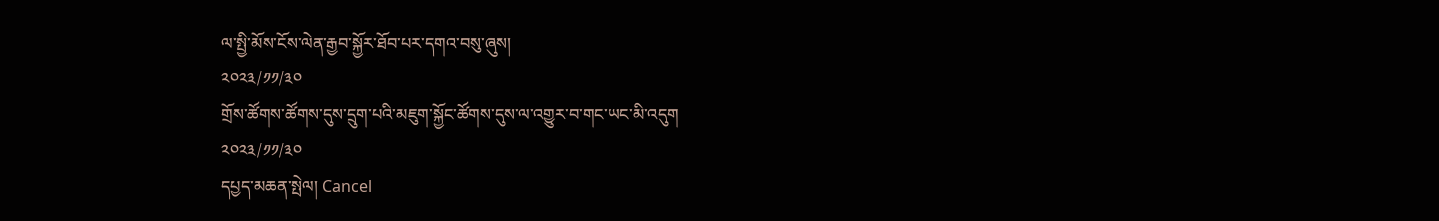ལ་སྤྱི་མོས་ངོས་ལེན་རྒྱབ་སྐྱོར་ཐོབ་པར་དགའ་བསུ་ཞུས།
༢༠༢༣/༡༡/༣༠
གྲོས་ཚོགས་ཚོགས་དུས་དྲུག་པའི་མཇུག་སྐྱོང་ཚོགས་དུས་ལ་འགྱུར་བ་གང་ཡང་མི་འདུག
༢༠༢༣/༡༡/༣༠
དཔྱད་མཆན་སྤེལ། Cancel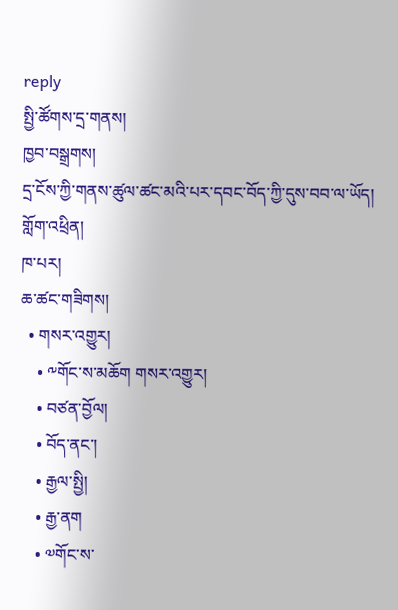reply
སྤྱི་ཚོགས་དྲ་གནས།
ཁྱབ་བསྒྲགས།
དྲ་ངོས་ཀྱི་གནས་ཚུལ་ཚང་མའི་པར་དབང་བོད་ཀྱི་དུས་བབ་ལ་ཡོད།
གློག་འཕྲིན།
ཁ་པར།
ཆ་ཚང་གཟིགས།
  • གསར་འགྱུར།
    • ༸གོང་ས་མཆོག གསར་འགྱུར།
    • བཙན་བྱོལ།
    • བོད་ནང་།
    • རྒྱལ་སྤྱི།
    • རྒྱ་ནག
    • ༧གོང་ས་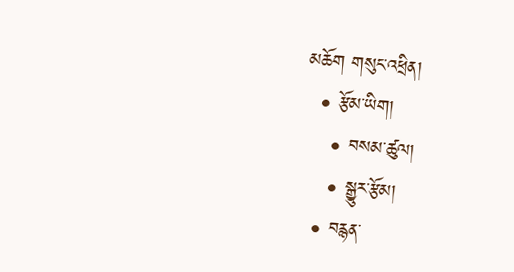མཆོག གསུང་འཕྲིན།
  • རྩོམ་ཡིག།
    • བསམ་ཚུལ།
    • སྒྱུར་རྩོམ།
  • བརྙན་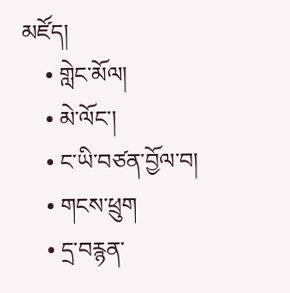མཛོད།
    • གླེང་མོལ།
    • མེ་ལོང་།
    • ང་ཡི་བཙན་བྱོལ་བ།
    • གངས་ཕྲུག
    • དྲ་བརྙན་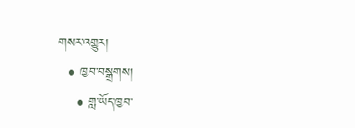གསར་འགྱུར།
  • ཁྱབ་བསྒྲགས།
    • གླ་ཡོད་ཁྱབ་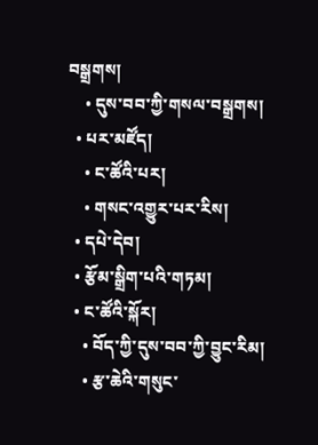བསྒྲགས།
    • དུས་བབ་ཀྱི་གསལ་བསྒྲགས།
  • པར་མཛོད།
    • ང་ཚོའི་པར།
    • གསང་འགྱུར་པར་རིས།
  • དཔེ་དེབ།
  • རྩོམ་སྒྲིག་པའི་གཏམ།
  • ང་ཚོའི་སྐོར།
    • བོད་ཀྱི་དུས་བབ་ཀྱི་བྱུང་རིམ།
    • རྩ་ཆེའི་གསུང་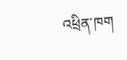འཕྲིན་ཁག